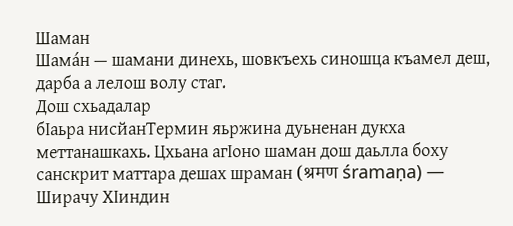Шаман
Шама́н — шамани динехь, шовкъехь синошца къамел деш, дарба а лелош волу стаг.
Дош схьадалар
бӀаьра нисйанТермин яьржина дуьненан дукха меттанашкахь. Цхьана агӀоно шаман дош даьлла боху санскрит маттара дешах шраман (श्रमण śramaṇa) — Ширачу ХӀиндин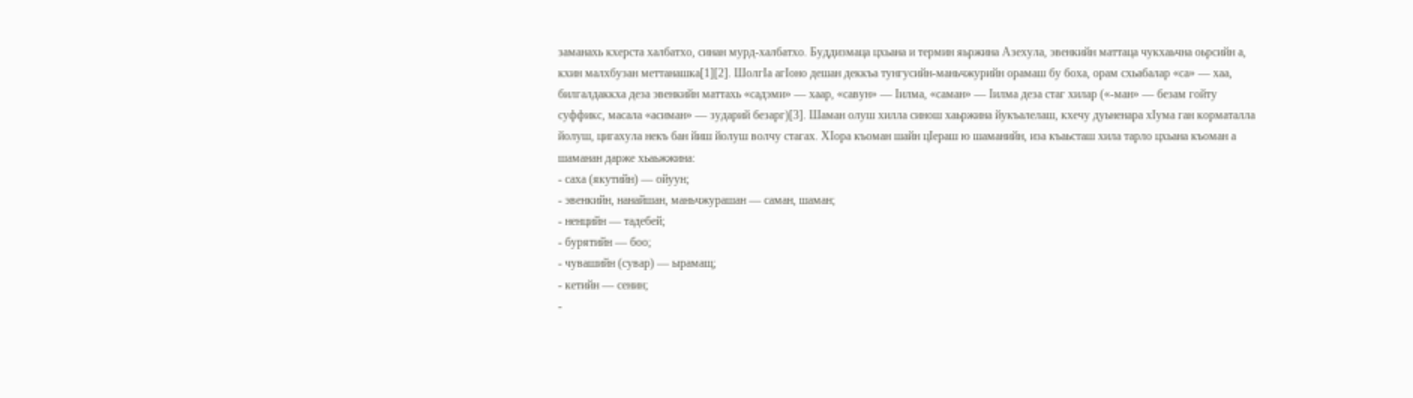заманахь кхерста халбатхо, синан мурд-халбатхо. Буддизмаца цхьана и термин яьржина Азехула, эвенкийн маттаца чукхаьчна оьрсийн а, кхин малхбузан меттанашка[1][2]. ШолгӀа агӀоно дешан деккъа тунгусийн-маньчжурийн орамаш бу боха, орам схьабалар «са» — хаа, билгалдаккха деза эвенкийн маттахь «садэми» — хаар, «савун» — Ӏилма, «саман» — Ӏилма деза стаг хилар («-ман» — безам гойту суффикс, масала «асиман» — зударий безарг)[3]. Шаман олуш хилла синош хаьржина йукъалелаш, кхечу дуьненара хӀума ган корматалла йолуш, цигахула некъ бан йиш йолуш волчу стагах. ХӀора къоман шайн цӀераш ю шаманийн, иза къаьсташ хила тарло цхьана къоман а шаманан дарже хьаьжжина:
- саха (якутийн) — ойуун;
- эвенкийн, нанайшан, маньчжурашан — саман, шаман;
- ненцийн — тадебей;
- бурятийн — боо;
- чувашийн (сувар) — ырамащ;
- кетийн — сенин;
-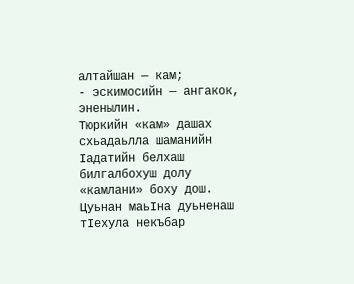алтайшан — кам;
- эскимосийн — ангакок, эненылин.
Тюркийн «кам» дашах схьадаьлла шаманийн Ӏадатийн белхаш билгалбохуш долу «камлани» боху дош. Цуьнан маьӀна дуьненаш тӀехула некъбар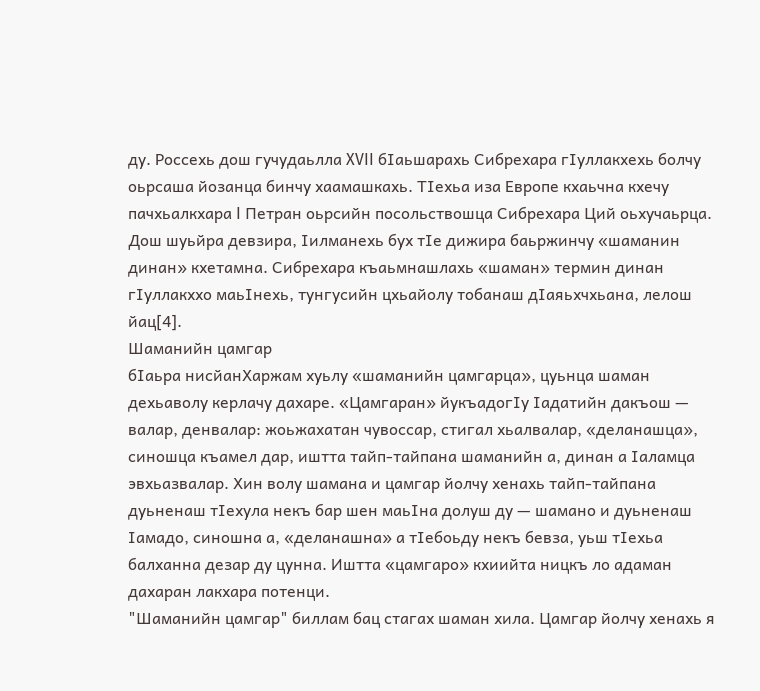ду. Россехь дош гучудаьлла XVII бӀаьшарахь Сибрехара гӀуллакхехь болчу оьрсаша йозанца бинчу хаамашкахь. ТӀехьа иза Европе кхаьчна кхечу пачхьалкхара I Петран оьрсийн посольствошца Сибрехара Ций оьхучаьрца. Дош шуьйра девзира, Ӏилманехь бух тӀе дижира баьржинчу «шаманин динан» кхетамна. Сибрехара къаьмнашлахь «шаман» термин динан гӀуллакххо маьӀнехь, тунгусийн цхьайолу тобанаш дӀаяьхчхьана, лелош йац[4].
Шаманийн цамгар
бӀаьра нисйанХаржам хуьлу «шаманийн цамгарца», цуьнца шаман дехьаволу керлачу дахаре. «Цамгаран» йукъадогӀу Ӏадатийн дакъош — валар, денвалар: жоьжахатан чувоссар, стигал хьалвалар, «деланашца», синошца къамел дар, иштта тайп-тайпана шаманийн а, динан а Ӏаламца эвхьазвалар. Хин волу шамана и цамгар йолчу хенахь тайп-тайпана дуьненаш тӀехула некъ бар шен маьӀна долуш ду — шамано и дуьненаш Ӏамадо, синошна а, «деланашна» а тӀебоьду некъ бевза, уьш тӀехьа балханна дезар ду цунна. Иштта «цамгаро» кхиийта ницкъ ло адаман дахаран лакхара потенци.
"Шаманийн цамгар" биллам бац стагах шаман хила. Цамгар йолчу хенахь я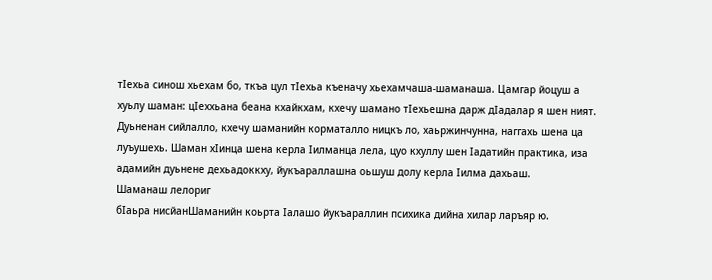тӀехьа синош хьехам бо, ткъа цул тӀехьа къеначу хьехамчаша-шаманаша. Цамгар йоцуш а хуьлу шаман: цӀеххьана беана кхайкхам, кхечу шамано тӀехьешна дарж дӀадалар я шен ният. Дуьненан сийлалло, кхечу шаманийн корматалло ницкъ ло, хаьржинчунна, наггахь шена ца луъушехь. Шаман хӀинца шена керла Ӏилманца лела, цуо кхуллу шен Ӏадатийн практика, иза адамийн дуьнене дехьадоккху, йукъараллашна оьшуш долу керла Ӏилма дахьаш.
Шаманаш лелориг
бӀаьра нисйанШаманийн коьрта Ӏалашо йукъараллин психика дийна хилар ларъяр ю.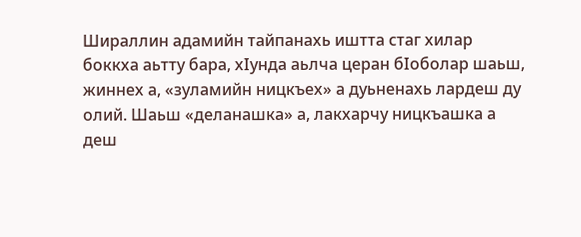Шираллин адамийн тайпанахь иштта стаг хилар боккха аьтту бара, хӀунда аьлча церан бӀоболар шаьш, жиннех а, «зуламийн ницкъех» а дуьненахь лардеш ду олий. Шаьш «деланашка» а, лакхарчу ницкъашка а деш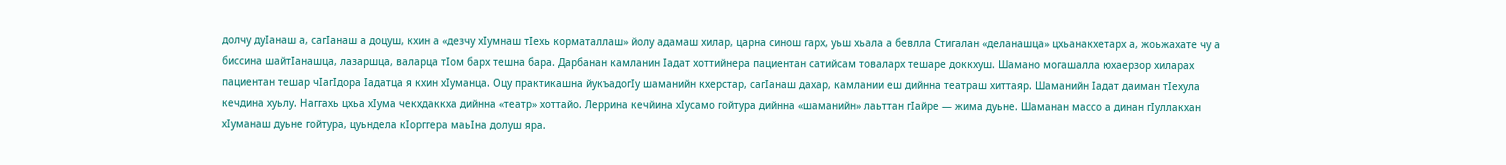долчу дуӀанаш а, сагӀанаш а доцуш, кхин а «дезчу хӀумнаш тӀехь корматаллаш» йолу адамаш хилар, царна синош гарх, уьш хьала а бевлла Стигалан «деланашца» цхьанакхетарх а, жоьжахате чу а биссина шайтӀанашца, лазаршца, валарца тӀом барх тешна бара. Дарбанан камланин Ӏадат хоттийнера пациентан сатийсам товаларх тешаре доккхуш. Шамано могашалла юхаерзор хиларах пациентан тешар чӀагӀдора Ӏадатца я кхин хӀуманца. Оцу практикашна йукъадогӀу шаманийн кхерстар, сагӀанаш дахар, камлании еш дийнна театраш хиттаяр. Шаманийн Ӏадат даиман тӀехула кечдина хуьлу. Наггахь цхьа хӀума чекхдаккха дийнна «театр» хоттайо. Леррина кечйина хӀусамо гойтура дийнна «шаманийн» лаьттан гӀайре — жима дуьне. Шаманан массо а динан гӀуллакхан хӀуманаш дуьне гойтура, цуьндела кӀорггера маьӀна долуш яра.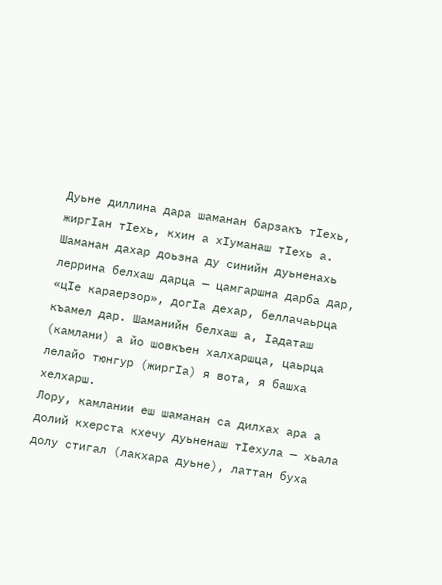Дуьне диллина дара шаманан барзакъ тӀехь, жиргӀан тӀехь, кхин а хӀуманаш тӀехь а. Шаманан дахар доьзна ду синийн дуьненахь леррина белхаш дарца — цамгаршна дарба дар, «цӀе караерзор», догӀа дехар, беллачаьрца къамел дар. Шаманийн белхаш а, Ӏадаташ (камлани) а йо шовкъен халхаршца, цаьрца лелайо тюнгур (жиргӀа) я вота, я башха хелхарш.
Лору, камлании еш шаманан са дилхах ара а долий кхерста кхечу дуьненаш тӀехула — хьала долу стигал (лакхара дуьне), латтан буха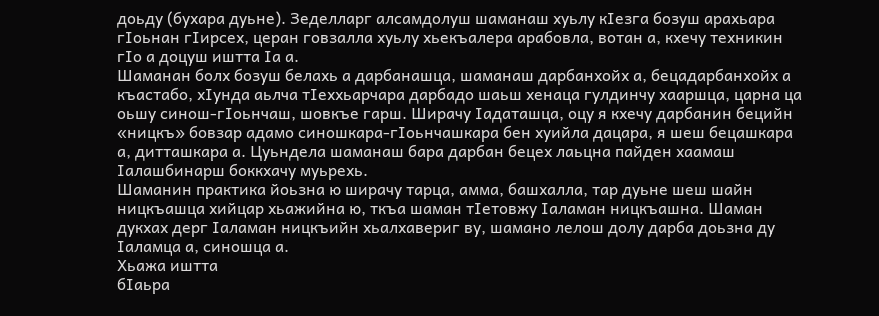доьду (бухара дуьне). Зеделларг алсамдолуш шаманаш хуьлу кӀезга бозуш арахьара гӀоьнан гӀирсех, церан говзалла хуьлу хьекъалера арабовла, вотан а, кхечу техникин гӀо а доцуш иштта Ӏа а.
Шаманан болх бозуш белахь а дарбанашца, шаманаш дарбанхойх а, бецадарбанхойх а къастабо, хӀунда аьлча тӀеххьарчара дарбадо шаьш хенаца гулдинчу хааршца, царна ца оьшу синош-гӀоьнчаш, шовкъе гарш. Ширачу Ӏадаташца, оцу я кхечу дарбанин бецийн «ницкъ» бовзар адамо синошкара-гӀоьнчашкара бен хуийла дацара, я шеш бецашкара а, дитташкара а. Цуьндела шаманаш бара дарбан бецех лаьцна пайден хаамаш Ӏалашбинарш боккхачу муьрехь.
Шаманин практика йоьзна ю ширачу тарца, амма, башхалла, тар дуьне шеш шайн ницкъашца хийцар хьажийна ю, ткъа шаман тӀетовжу Ӏаламан ницкъашна. Шаман дукхах дерг Ӏаламан ницкъийн хьалхавериг ву, шамано лелош долу дарба доьзна ду Ӏаламца а, синошца а.
Хьажа иштта
бӀаьра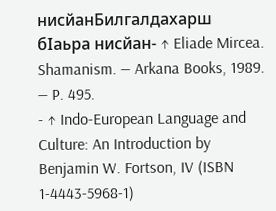нисйанБилгалдахарш
бӀаьра нисйан- ↑ Eliade Mircea. Shamanism. — Arkana Books, 1989. — P. 495.
- ↑ Indo-European Language and Culture: An Introduction by Benjamin W. Fortson, IV (ISBN 1-4443-5968-1)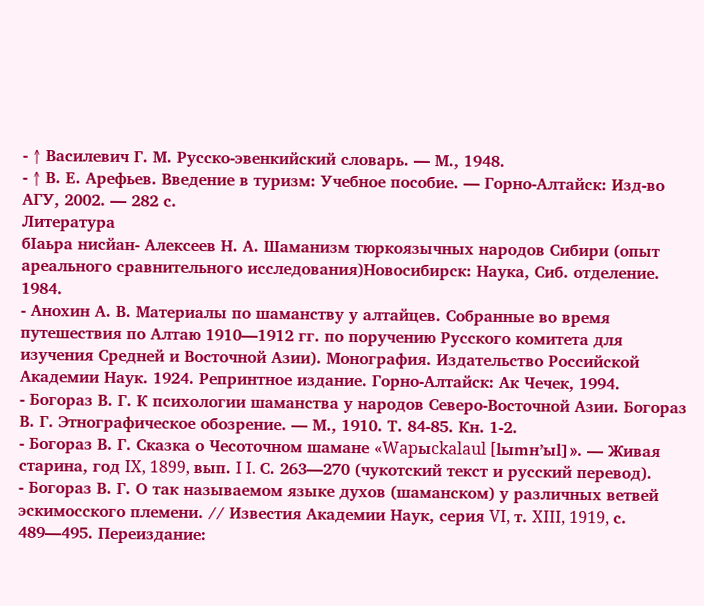- ↑ Василевич Г. М. Русско-эвенкийский словарь. — М., 1948.
- ↑ В. Е. Арефьев. Введение в туризм: Учебное пособие. — Горно-Алтайск: Изд-во АГУ, 2002. — 282 с.
Литература
бӀаьра нисйан- Алексеев Н. А. Шаманизм тюркоязычных народов Сибири (опыт ареального сравнительного исследования)Новосибирск: Наука, Сиб. отделение. 1984.
- Анохин А. В. Материалы по шаманству у алтайцев. Собранные во время путешествия по Алтаю 1910—1912 гг. по поручению Русского комитета для изучения Средней и Восточной Азии). Монография. Издательство Российской Академии Наук. 1924. Репринтное издание. Горно-Алтайск: Ак Чечек, 1994.
- Богораз В. Г. К психологии шаманства у народов Северо-Восточной Азии. Богораз В. Г. Этнографическое обозрение. — М., 1910. Т. 84-85. Кн. 1-2.
- Богораз В. Г. Сказка о Чесоточном шамане «Wapыckalaul [lыmн’ыl]». — Живая старина, год IX, 1899, вып. I I. С. 263—270 (чукотский текст и русский перевод).
- Богораз В. Г. О так называемом языке духов (шаманском) у различных ветвей эскимосского племени. // Известия Академии Наук, серия VI, т. XIII, 1919, с. 489—495. Переиздание: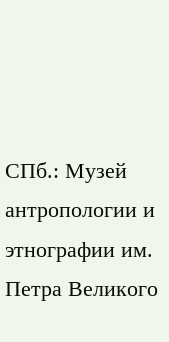СПб.: Музей антропологии и этнографии им. Петра Великого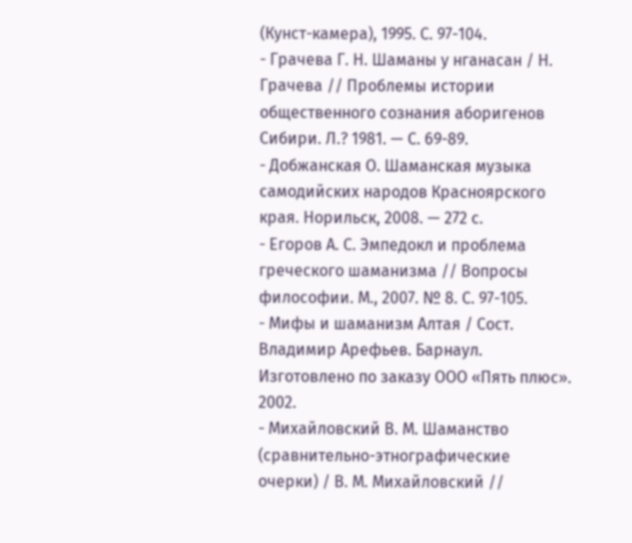(Кунст-камера), 1995. С. 97-104.
- Грачева Г. Н. Шаманы у нганасан / Н. Грачева // Проблемы истории общественного сознания аборигенов Сибири. Л.? 1981. — С. 69-89.
- Добжанская О. Шаманская музыка самодийских народов Красноярского края. Норильск, 2008. — 272 с.
- Егоров А. С. Эмпедокл и проблема греческого шаманизма // Вопросы философии. М., 2007. № 8. С. 97-105.
- Мифы и шаманизм Алтая / Сост. Владимир Арефьев. Барнаул. Изготовлено по заказу ООО «Пять плюс». 2002.
- Михайловский В. М. Шаманство (сравнительно-этнографические очерки) / В. М. Михайловский //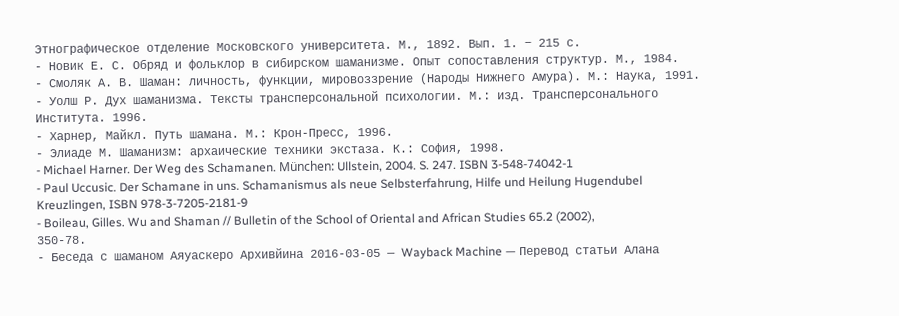Этнографическое отделение Московского университета. М., 1892. Вып. 1. − 215 с.
- Новик Е. С. Обряд и фольклор в сибирском шаманизме. Опыт сопоставления структур. М., 1984.
- Смоляк А. В. Шаман: личность, функции, мировоззрение (Народы Нижнего Амура). М.: Наука, 1991.
- Уолш Р. Дух шаманизма. Тексты трансперсональной психологии. М.: изд. Трансперсонального Института. 1996.
- Харнер, Майкл. Путь шамана. М.: Крон-Пресс, 1996.
- Элиаде М. Шаманизм: архаические техники экстаза. К.: София, 1998.
- Michael Harner. Der Weg des Schamanen. München: Ullstein, 2004. S. 247. ISBN 3-548-74042-1
- Paul Uccusic. Der Schamane in uns. Schamanismus als neue Selbsterfahrung, Hilfe und Heilung Hugendubel Kreuzlingen, ISBN 978-3-7205-2181-9
- Boileau, Gilles. Wu and Shaman // Bulletin of the School of Oriental and African Studies 65.2 (2002), 350-78.
- Беседа с шаманом Аяуаскеро Архивйина 2016-03-05 — Wayback Machine — Перевод статьи Алана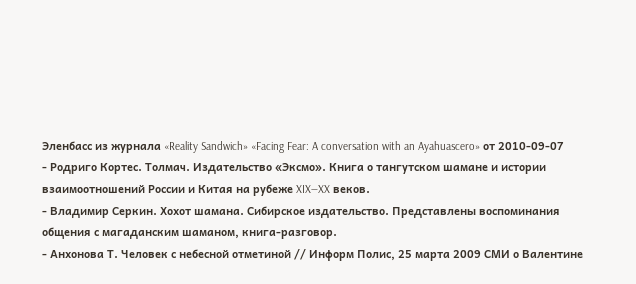Эленбасс из журнала «Reality Sandwich» «Facing Fear: A conversation with an Ayahuascero» от 2010-09-07
- Родриго Кортес. Толмач. Издательство «Эксмо». Книга о тангутском шамане и истории взаимоотношений России и Китая на рубеже XIX—XX веков.
- Владимир Серкин. Хохот шамана. Сибирское издательство. Представлены воспоминания общения с магаданским шаманом, книга-разговор.
- Анхонова Т. Человек с небесной отметиной // Информ Полис, 25 марта 2009 СМИ о Валентине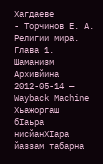Хагдаеве
- Торчинов Е. А. Религии мира. Глава 1. Шаманизм Архивйина 2012-05-14 — Wayback Machine
Хьажоргаш
бӀаьра нисйанХӀара йаззам табарна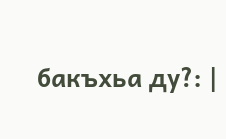бакъхьа ду?: |